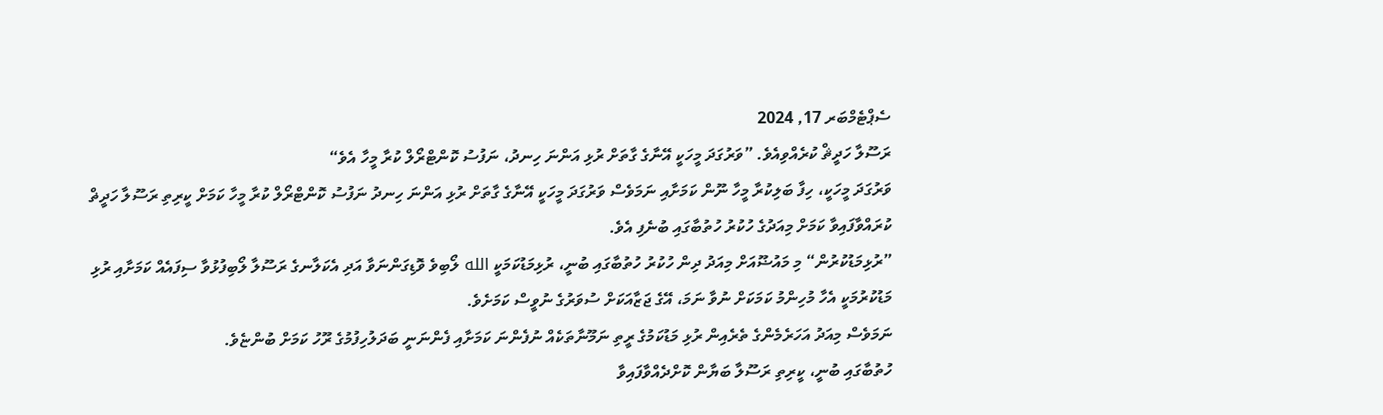ސެޕްޓެމްބަރ 17, 2024
ރަސޫލާ ހަދީޘް ކުރެއްވިއެވެ. ”ވަރުގަދަ މީހަކީ އޭނާގެ ގާތަށް ރުޅި އަންނަ ހިނދު، ނަފުސު ކޮންޓްރޯލް ކުރާ މީހާ އެވެ“
ވަރުގަދަ މީހަކީ، ހިފާ ބަލިކުރާ މީހާ ނޫން ކަމަށާއި ނަމަވެސް ވަރުގަދަ މީހަކީ އޭނާގެ ގާތަށް ރުޅި އަންނަ ހިނދު ނަފުސު ކޮންޓްރޯލް ކުރާ މީހާ ކަމަށް ކީރިތި ރަސޫލާ ހަދީޡް ކުރައްވާފައިވާ ކަމަށް މިއަދުގެ ހުކުރު ހުތުބާގައި ބުނެފި އެވެ.
”ރުޅިމަޑުކުރުން“ މި މައުޟޫއަށް މިއަދު ދިން ހުކުރު ހުތުބާގައި ބުނީ، ރުޅިމަޑުކަމަކީ الله ލޯބިވެ ވޮޑިގަންނަވާ އަދި އެކަލާނގެ ރަސޫލާ ލޯބިފުޅުވާ ސިފައެއް ކަމަށާއި ރުޅި މަޑުކުރުމަކީ އެހާ މުހިންމު ކަމަކަށް ނުވާ ނަމަ، އޭގެ ޖަޒާއަކަށް ސުވަރުގެ ނުވީސް ކަމަށެވެ.
ނަމަވެސް މިއަދު އަހަރެމެންގެ ތެރެއިން ރުޅި މަޑުކަމުގެ ރީތި ނަމޫނާތަކެއް ނުފެންނަ ކަމަށާއި ފެންނަނީ ބަދަލުހިފުމުގެ ރޫހު ކަމަށް ބުންޏެވެ.
ހުތުބާގައި ބުނީ، ކީރިތި ރަސޫލާ ބަޔާން ކޮށްދެއްވާފައިވާ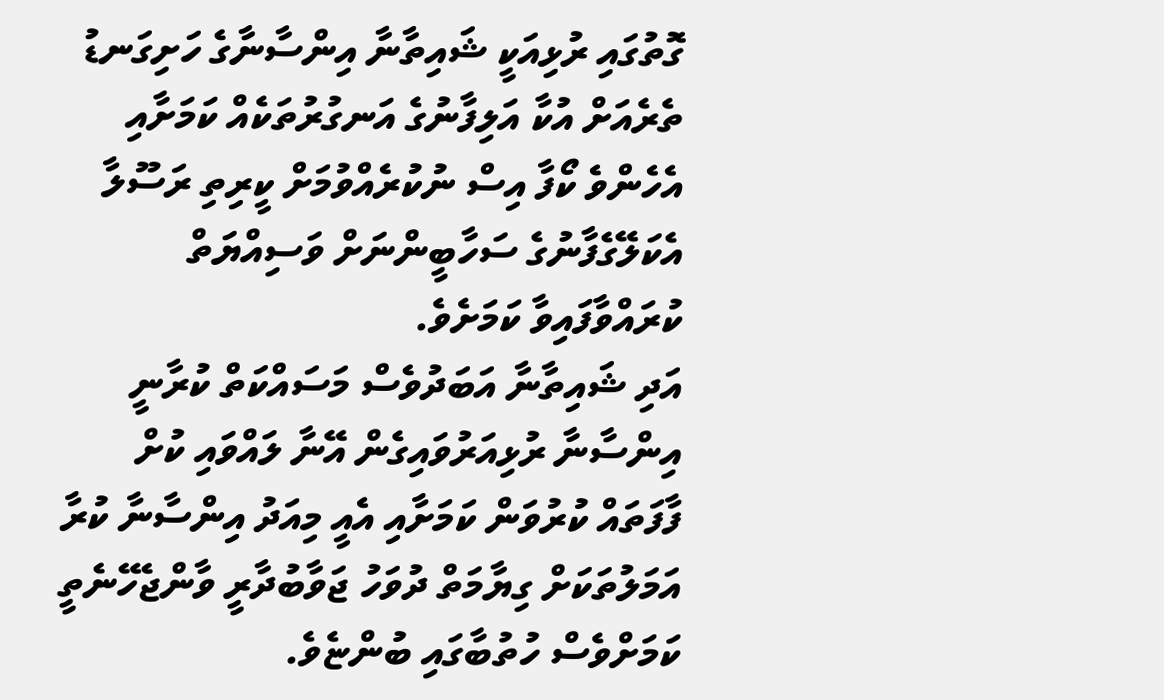ގޮތުގައި ރުޅިއަކީ ޝައިތާނާ އިންސާނާގެ ހަށިގަނޑު ތެރެއަށް އުކާ އަލިފާނުގެ އަނގުރުތަކެއް ކަމަށާއި އެހެންވެ ކޯފާ އިސް ނުކުރެއްވުމަށް ކީރިތި ރަސޫލާ އެކަލޭގެފާނުގެ ސަހާބީންނަށް ވަސިއްޔަތް ކުރައްވާފައިވާ ކަމަށެވެ.
އަދި ޝައިތާނާ އަބަދުވެސް މަސައްކަތް ކުރާނީ އިންސާނާ ރުޅިއަރުވައިގެން އޭނާ ލައްވައި ކުށް ފާފަތައް ކުރުވަން ކަމަށާއި އެއީ މިއަދު އިންސާނާ ކުރާ އަމަލުތަކަށް ގިޔާމަތް ދުވަހު ޖަވާބުދާރީ ވާންޖެހޭނެތީ ކަމަށްވެސް ހުތުބާގައި ބުންޏެވެ.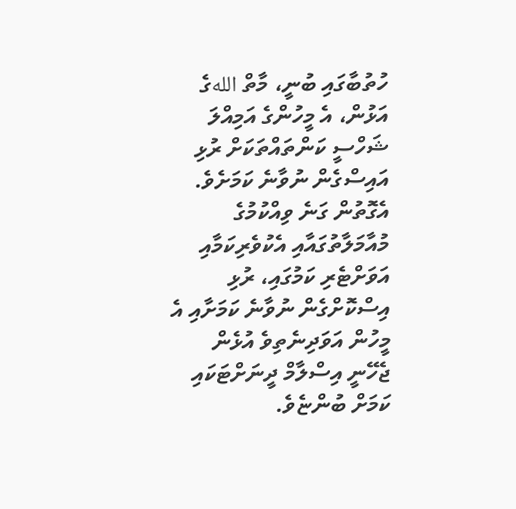ހުތުބާގައި ބުނީ، މާތް اللهގެ އަޅުން، އެ މީހުންގެ އަމިއްލަ ޝަހްސީ ކަންތައްތަކަށް ރުޅި އައިސްގެން ނުވާނެ ކަމަށެވެ. އެގޮތުން ގަނެ ވިއްކުމުގެ މުއާމަލާތުގައާއި އެކުވެރިކަމާއި އަވަށްޓެރި ކަމުގައި، ރުޅި އިސްކޮށްގެން ނުވާނެ ކަމަށާއި އެ މީހުން އަވަދިނެތިވެ އުޅެން ޖެހޭނީ އިސްލާމް ދީނަށްޓަކައި ކަމަށް ބުންޏެވެ.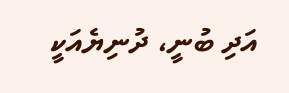އަދި ބުނީ، ދުނިޔެއަކީ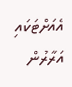އެއަށްޓަކައި އަރާރުން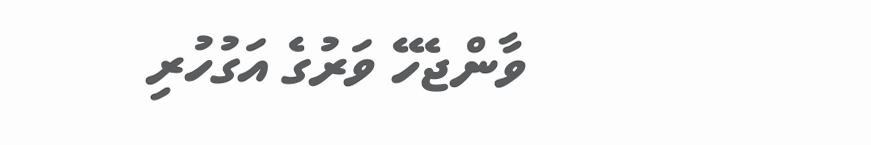ވާންޖެހޭ ވަރުގެ އަގުހުރި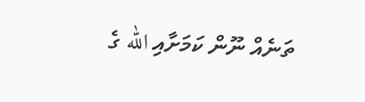ތަނެއް ނޫން ކަމަށާއި الله ގެ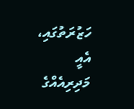ހަޒުރަތުގައި، އެއީ މަދިރިއެއްގެ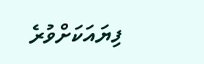ފިޔައަކަށްވުރެ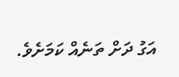އަގު ދަށް ތަނެއް ކަމަށެވެ.